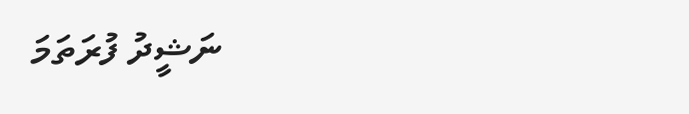ނަޝީދު ފުރަތަމަ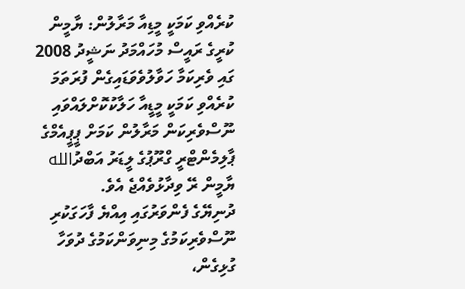ކުރެއްވި ކަމަކީ މީޑިއާ މަރާލުން: ޔާމީން
ކުރީގެ ރައީސް މުހައްމަދު ނަޝީދު 2008 ގައި ވެރިކަމާ ހަވާލުވެވަޑައިގެން ފުރަތަމަ ކުރެއްވި ކަމަކީ މީޑީއާ ހަލާކުކޮށްލައްވައި ނޫސްވެރިކަން މަރާލުން ކަމަށް ޕީޕީއެމްގެ ޕާލިމެންޓްރީ ގްރޫޕުގެ ލީޑަރު އަބްދުالله ޔާމީން ރޭ ވިދާޅުވެއްޖެ އެވެ.
ދުނިޔޭގެ ފެންވަރުގައި އިއްޔެ ފާހަގަކުރި ނޫސްވެރިކަމުގެ މިނިވަންކަމުގެ ދުވަހާ ގުޅިގެން،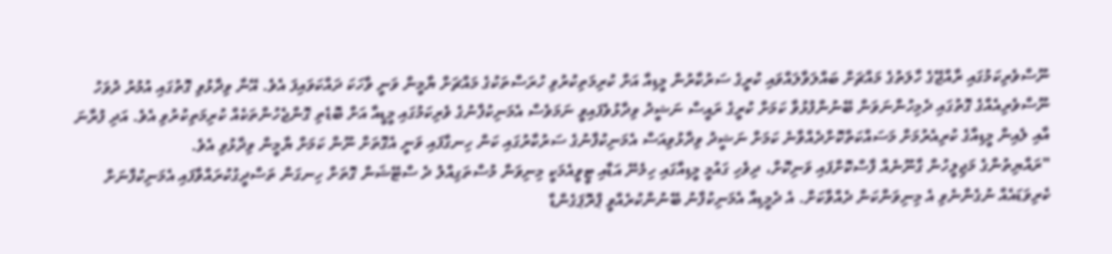ނޫސްވެރިކަމުގައި ރާއްޖޭގެ ހާލަތުގެ މައްޗަށް ބައްލަވާލައްވައި ކުރީގެ ސަރުކާރުން މީޑިއާ އަށް ކުރިމަތިކުރުވި ހުރަސްތަކުގެ މައްޗަށް ޔާމީން ވަނީ ވާހަކަ ދައްކަވައިފަ އެވެ. އޭނާ ވިދާޅުވި ގޮތުގައި އުމުރު ދުވަހު ނޫސްވެރިއެއްގެ ގޮތުގައި ދެމިހުންނަވަން ބޭނުންފުޅުވާ ކަމަށް ކުރީގެ ރައީސް ނަޝީދު ވިދާޅުވެފައިވީ ނަމަވެސް އެމަނިކުފާނުގެ ވެރިކަމުގައި މީޑީއާ އަށް ބޮޑެތި ގޮންޖެހުންތަކެއް ކުރިމަތިކުރުވި އެވެ. އަދި ފުރާނަ އާއި ލެއިން މީޑިއާގެ ކުރިއެރުމަށް މަސައްކަތްކޮށްދެއްވާނެ ކަމަށް ނަޝީދު ވިދާޅުވިއަސް އެމަނިކުފާނުގެ ސަރުކާރުގައި ކަން ހިނގާފައި ވަނީ އެގޮތަށް ނޫން ކަމަށް ޔާމީން ވިދާޅުވި އެވެ.
"ރައްޔިތުންގެ މަޖިލީހުން ގާނޫނެއް ފާސްކޮށްފައި ވަނިކޮށް، ދިވެހި ގައުމީ މީޑިއާގައި ހިމެނޭ އަޑާއި ޓީވީއެމަކީ މިނިވަން މުސްތަގިއްލު ދެ ސްޓޭޝަން ގޮތަށް ހިނގަން ތަސްދީގުކުރައްވާފައި އެމަނިކުފާނަށް ކެރިވަޑައެއް ނުގެންނެވި އެ މިނިވަންކަން ދެއްވާކަށް. އެ ދެމީޑިއާ އެމަނިކުފާނު ބޭނުންކުރެއްވީ ޕްރޮޕަގެންޑާ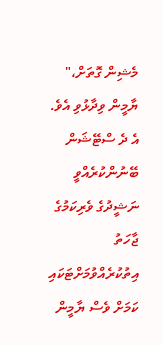މެޝިން ގޮތަށް،" ޔާމީން ވިދާޅުވި އެވެ.
އެ ދެ ސްޓޭޝަން ބޭނުންކުރެއްވީ ނަޝީދުގެ ވެރިކަމުގެ ޖާހަތު އިތުކުރެއްވުމަށްޓަކައި ކަމަށް ވެސް ޔާމީން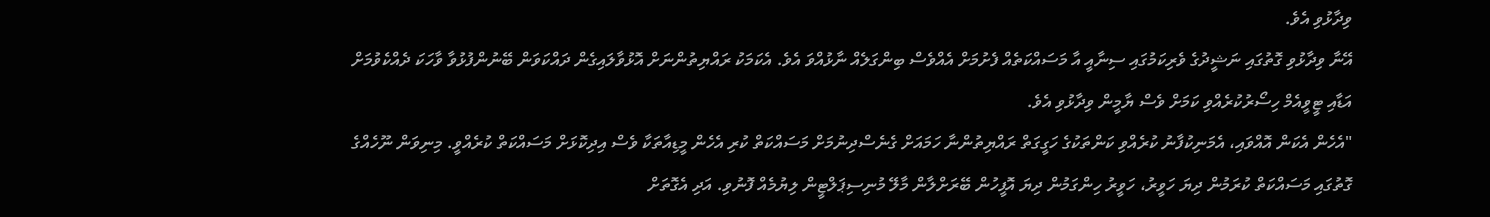ވިދާޅުވި އެވެ.
އޭނާ ވިދާޅުވި ގޮތުގައި ނަޝީދުގެ ވެރިކަމުގައި ސިނާއީ އާ މަސައްކަތެއް ފެށުމަށް އެއްވެސް ބިންގަލެއް ނާޅުއްވަ އެވެ. އެކަމަކު ރައްޔިތުންނަށް އޮޅުވާލައިގެން ދައްކަވަން ބޭނުންފުޅުވާ ވާހަކަ ދެއްކެވުމަށް އަޑާއި ޓީވީއެމް ހިސޯރުކުރެއްވި ކަމަށް ވެސް ޔާމީން ވިދާޅުވި އެވެ.
"އެހެން އެކަން އޮއްވައި، އެމަނިކުފާނު ކުރެއްވި ކަންތަކުގެ ހަގީގަތް ރައްޔިތުންނާ ހަމައަށް ގެނެސްދިނުމަށް މަސައްކަތް ކުރި އެހެން މީޑިއާތަކާ ވެސް އިދިކޮޅަށް މަސައްކަތް ކުރެއްވީ. މިނިވަން ނޫހެއްގެ ގޮތުގައި މަސައްކަތް ކުރަމުން ދިޔަ ހަވީރު، ހަވީރު ހިންގަމުން ދިޔަ އޮފީހުން ބޭރަށްލާން މާލޭ މުނިސިޕަލްޓީން ލިޔުމެއް ފޮނުވި. އަދި އެގޮތަށް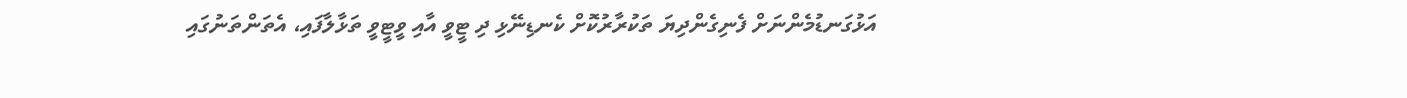އަޅުގަނޑުމެންނަށް ފެނިގެންދިޔަ ތަކުރާރުކޮށް ކެނޑިނޭޅި ދި ޓީވީ އާއި ވީޓީވީ ތަޅާލާފައި، އެތަންތަނުގައި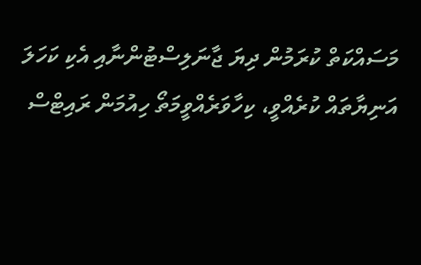މަސައްކަތް ކުރަމުން ދިޔަ ޖާނަލިސްޓުންނާއި އެކި ކަހަލަ އަނިޔާތައް ކުރެއްވީ، ކިހާވަރެއްވީމަތޯ ހިއުމަން ރައިޓްސް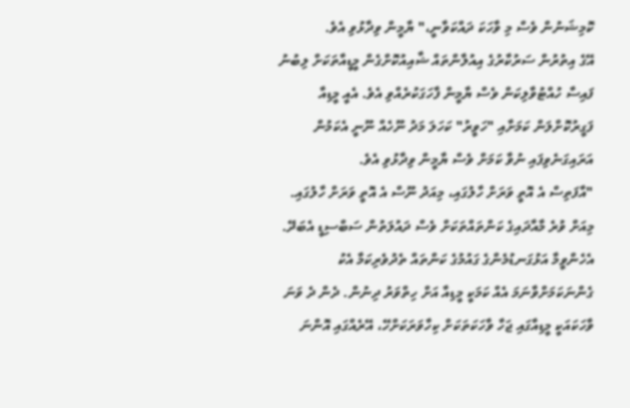ކޮމިޝަނުން ވެސް މި ވާހަކަ ދައްކަވާނީ،" ޔާމީން ވިދާޅުވި އެވެ.
އޭގެ އިތުރުން ސަރުކާރުގެ އިއުލާންތައް ޝާއިއުކޮށްގެން މީޑީއާތަކަށް ލިބުނު ފައިސާ ހުއްޓުވާލިކަން ވެސް ޔާމީން ފާހަގަކުރެއްވި އެވެ. އެއީ މީޑިއާ ފަގީރުކޮށްލަން ކަމަށާއި "ހަވީރު" ކަހަލަ މަދު ނޫހެއް ނޫނީ އެކަމުން އަރައިގަނެވިފައި ނުވާ ކަމަށް ވެސް ޔާމީން ވިދާޅުވި އެވެ.
"އާފަތިސް އެ އޮތީ ވަރަށް ހާލުގައި، މިއަދު ނޫސް އެ އޮތީ ވަރަށް ހާލުގައި. މިއަށް ވުރެ މާއާދައިގެ ކަންތައްތަކަށް ވެސް ދައުލަތުން ސަބްސިޑީ އެބަދޭ. އެހެންވީމާ އަޅުގަނޑުމެންގެ ގައުމުގެ ކަންތައް ތެދުވެރިކަމާ އެކު ގެންނަކަމަށްވާނަމަ އެއް ކަމަކީ މީޑިއާ އަށް ހިތްވަރު ދިނުން. ދެން ދެ ވަނަ ވާހަކައަކީ މީޑިއާގައި ޖަހާ ވާހަކަތަކަށް ކިހާވަރަކަށްހޭ، އޭރެއްގައި އޮންނަ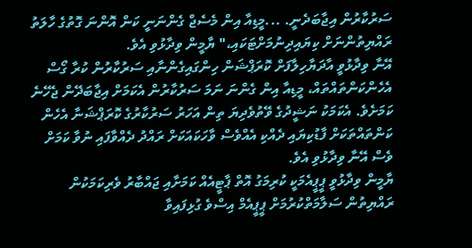ސަރުކާރުން އިޖާބަދެނީ. ...މީޑިއާ އިން މެސެޖް ގެންނަނީ ކަން އޮންނަ ގޮތުގެ ހާލަތު ރައްޔިތުންނަށް ކިޔައިދިނުމަށްޓަކައި،" ޔާމީން ވިދާޅުވި އެވެ.
އޭނާ ވިދާޅުވީ އާދަޔާހިލާފަށް ކޮރަޕްޝަން ހިންގައިގެންނާއި ސަރުކާރުން ކުރާ ގޯސް އެހެންކަންތައްތައް، މީޑިއާ އިން ގެންނަ ނަމަ ސަރުކާރުން އެކަމަށް އިޖާބަދޭން ޖެހޭނެ ކަމަށެވެ. އެކަމަކު ނަޝީދުގެ ވޭތުވެދިޔަ ތިން އަހަރު ސަރުކާރުގެ ކޮރަޕްޝަނާ އެހެން ކަންތައްތަކަށް ފާޑުކިޔައި ދެއްކި އެއްވެސް ވާހަކައަކަށް ރައްދު ދެއްވާފައި ނުވާ ކަމަށް ވެސް އޭނާ ވިދާޅުވި އެވެ.
ޔާމީން ވިދާޅުވީ ޕީޕީއެމަކީ ކުރިމަގު އޮތް ޕާޓީއެއް ކަމަށާއި ޖައްބާރު ވެރިކަމަކުން ރައްޔިތުން ސަލާމަތްކުރުމަށް ޕީޕީއެމް އިސްވެ ގުޅިފައިވާ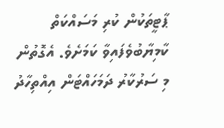ޕާޓީތަކުން ކުރި މަސައްކަތް ކާމިޔާބުވެފައިވާ ކަމަށެވެ. އެގޮތުން މި ސަރުކާރު ދަމަހައްޓަން އިއްތިހާދު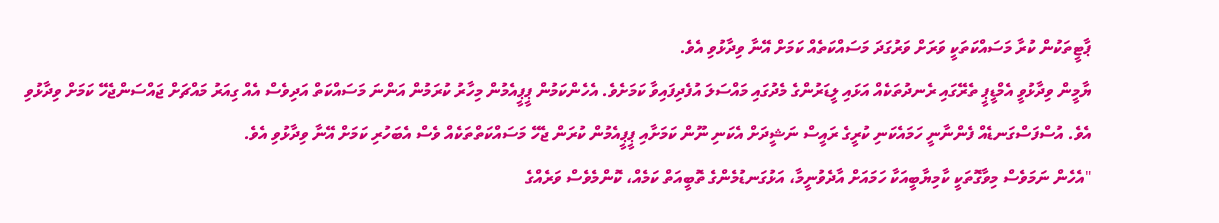ޕާޓީތަކުން ކުރާ މަސައްކަތަކީ ވަރަށް ވަރުގަދަ މަސައްކަތެއް ކަމަށް އޭނާ ވިދާޅުވި އެވެ.
ޔާމީން ވިދާޅުވީ އެމްޑީޕީ ތެރޭގައި ރެނދުތަކެއް އަޅައި ލީޑަރުންގެ މެދުގައި މައްސަލަ އުފެދިފައިވާ ކަމަށެވެ. އެހެންކަމުން ޕީޕީއެމުން މިހާރު ކުރަމުން އަންނަ މަސައްކަތް އަދިވެސް އެއް ގިއަރު މައްޗަށް ޖައްސަންޖެހޭ ކަމަށް ވިދާޅުވި އެވެ. އުސްފަސްގަނޑެއް ފެންނާނީ ހަމައެކަނި ކުރީގެ ރައީސް ނަޝީދަށް އެކަނި ނޫން ކަމަށާއި ޕީޕީއެމުން ކުރަން ޖެހޭ މަސައްކަތްތަކެއް ވެސް އެބަހުރި ކަމަށް އޭނާ ވިދާޅުވި އެވެ.
"އެހެން ނަމަވެސް މިވާގޮތަކީ ކާމިޔާބީއަކާ ހަމައަށް އާދެވުނީމާ، އަޅުގަނޑުމެންގެ ތޮބީއަތް ކަމެއް، ކޮންމެވެސް ވަރެއްގެ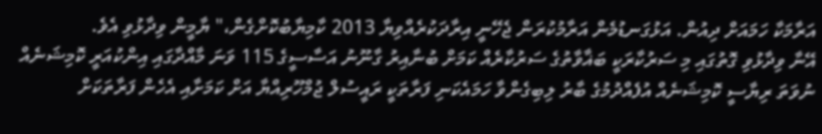އަރާމަކާ ހަމައަށް ދިއުން. އަޅުގަނޑުމެން އަރާމުކުރަން ޖެހޭނީ އިރާދަކުރެއްވިޔާ 2013 ކާމިޔާބުކޮށްގެން،" ޔާމީން ވިދާޅުވި އެވެ.
އޭނާ ވިދާޅުވި ގޮތުގައި މި ސަރުކާރަކީ ބަޣާވާތުގެ ސަރުކާރެއް ކަމަށް ބުނާއިރު ގާނޫނު އަސާސީގެ 115 ވަނަ މާއްދާގައި އިންކުއަރީ ކޮމިޝަނެއް ނުވަތަ ރިޔާސީ ކޮމިޝަނެއް އުފެއްދުމުގެ ބާރު ލިބިގެންވާ ހަމައެކަނި ފަރާތަކީ ރައީސުލް ޖުމްހޫރިއްޔާ އަށް ކަމަށާއި އެހެން ފަރާތަކަށް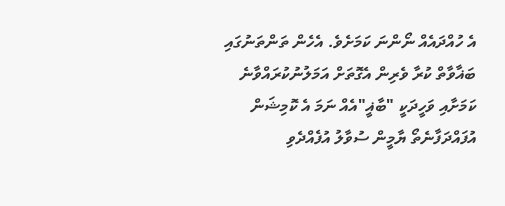އެ ހުއްދައެއް ނޯންނަ ކަމަށެވެ. އެހެން ތަންތަނުގައި ބަޣާވާތް ކުރާ ވެރިން އެގޮތަށް އަމަލުނުކުރައްވާނެ ކަމަށާއި ވަހީދަކީ "ބާޣީ"އެއް ނަމަ އެ ކޮމިޝަން އުފައްދަފާނެތޯ ޔާމީން ސުވާލު އުފެއްދެވި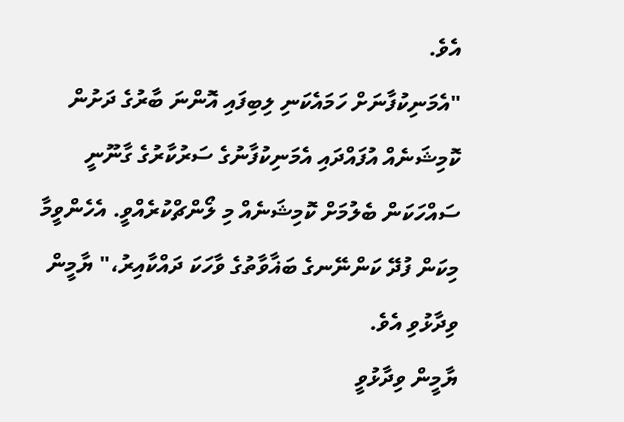އެވެ.
"އެމަނިކުފާނަށް ހަމައެކަނި ލިބިފައި އޮންނަ ބާރުގެ ދަށުން ކޮމިޝަނެއް އުފައްދައި އެމަނިކުފާނުގެ ސަރުކާރުގެ ގާނޫނީ ސައްހަކަން ބެލުމަށް ކޮމިޝަނެއް މި ލޯންޗްކުރެއްވީ. އެހެންވީމާ މިކަން ފުދޭ ކަންނޭނގެ ބަޣާވާތުގެ ވާހަކަ ދައްކާއިރު،" ޔާމީން ވިދާޅުވި އެވެ.
ޔާމީން ވިދާޅުވީ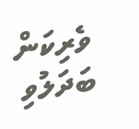ވެރިކަން ބަދަލުވި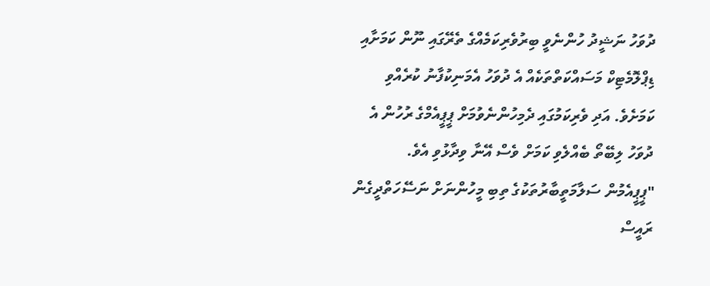ދުވަހު ނަޝީދު ހުންނެވީ ބިރުވެރިކަމެއްގެ ތެރޭގައި ނޫން ކަމަށާއި ޑިޕްލޮމެޓިކް މަސައްކަތްތަކެއް އެ ދުވަހު އެމަނިކުފާނު ކުރެއްވި ކަމަށެވެ. އަދި ވެރިކަމުގައި ދެމިހުންނެވުމަށް ޕީޕީއެމްގެ ރުހުން އެ ދުވަހު ލިބޭތޯ ބެއްލެވި ކަމަށް ވެސް އޭނާ ވިދާޅުވި އެވެ.
"ޕީޕީއެމުން ސަލާމަތީބާރުތަކުގެ ތިބި މީހުންނަށް ނަސޭހަތްދީގެން ރައީސް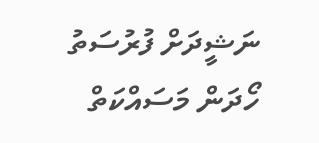ނަޝީދަށް ފުރުސަތު ހޯދަން މަސައްކަތް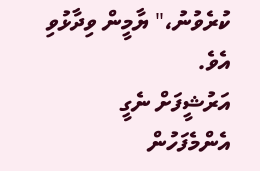ކުރެވުނު،" ޔާމީން ވިދާޅުވި އެވެ.
އަރުޝީފަށް ނެގީ
އެންމެފަހުން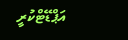އަޕްޑޭޓްކުރީ